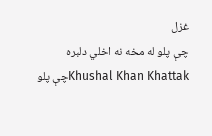غزل
چې پلو له مخه نه اخلي دلبره
Khushal Khan Khattakچې پلو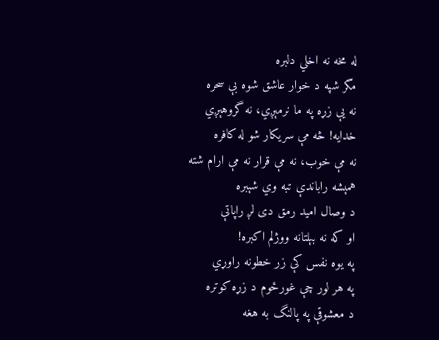له مخه نه اخلي دلبره
مگر شپه د خوار عاشق شوه بې سحره
نه يې زړه په ما نرمېږي، نه گروهېږي
خدايه! څه مې سريکار شو له کافره
نه مې خوب، نه مې قرار نه مې ارام شته
همېشه راباندې تبه وي شېبره
د وصال اميد رمق دی لږ راپاتې
او که نه بېلتانه ووژلم اکبره!
په يوه نفس کې زر خطونه راوړي
په هر لور چې غورځوم د زړه کوتره
د معشوقې په پالنگ به هغه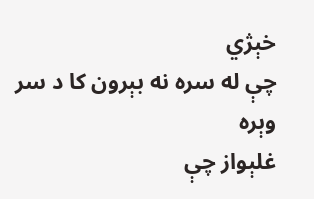خېژي
چې له سره نه بېرون کا د سر وېره
غلېواز چې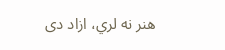هنر نه لري، ازاد دی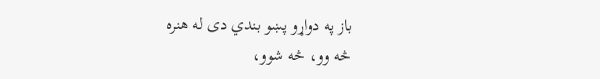باز په دواړو پښو بندي دی له هنره
څه وو، څه شوو،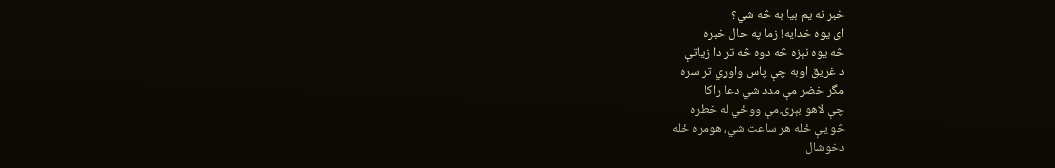خبر نه يم بيا به څه شي؟
ای يوه خدايه! زما په حال خبره
څه يوه نېزه څه دوه څه تر دا زياتې
د غريق اوبه چې پاس واوړي تر سره
مگر خضر مې مدد شي دعا راکا
چې لاهو بېړۍ مې ووځي له خطره
څو يې ځله هر ساعت شي، هومره ځله
دخوشال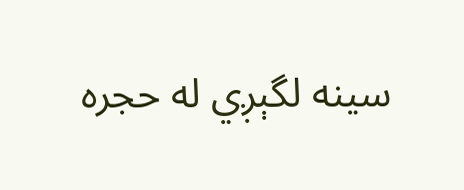سينه لگېږي له حجره